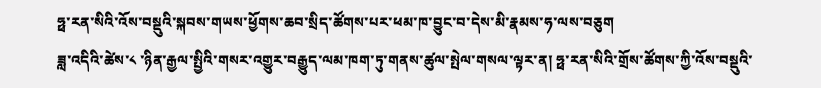ཧྥ་རན་སིའི་འོས་བསྡུའི་སྐབས་གཡས་ཕྱོགས་ཆབ་སྲིད་ཚོགས་པར་ཕམ་ཁ་བྱུང་བ་དེས་མི་རྣམས་ཧ་ལས་བཅུག
ཟླ་འདིའི་ཚེས་༨ ་ཉིན་རྒྱལ་སྤྱིའི་གསར་འགྱུར་བརྒྱུད་ལམ་ཁག་ཏུ་གནས་ཚུལ་སྤེལ་གསལ་ལྟར་ན། ཧྥ་རན་སིའི་གྲོས་ཚོགས་ཀྱི་འོས་བསྡུའི་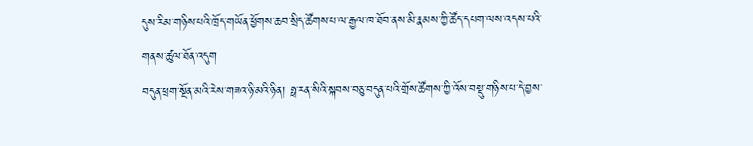དུས་རིམ་གཉིས་པའི་ཁྲོད་གཡོན་ཕྱོགས་ཆབ་སྲིད་ཚོགས་པ་ལ་རྒྱལ་ཁ་ཐོབ་ནས་མི་རྣམས་ཀྱི་ཚོད་དཔག་ལས་འདས་པའི་གནས་ཚུལ་ཐོན་འདུག
བདུན་ཕྲག་སྔོན་མའི་རེས་གཟའ་ཉི་མའི་ཉིན། ཧྥ་རན་སིའི་སྐབས་བཅུ་བདུན་པའི་གྲོས་ཚོགས་ཀྱི་འོས་བསྡུ་གཉིས་པ་དེ་བྱས་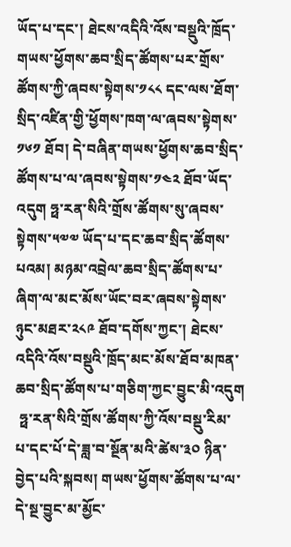ཡོད་པ་དང་། ཐེངས་འདིའི་འོས་བསྡུའི་ཁྲོད་གཡས་ཕྱོགས་ཆབ་སྲིད་ཚོགས་པར་གྲོས་ཚོགས་ཀྱི་ཞབས་སྟེགས་༡༨༨ དང་ལས་ཐོག་སྲིད་འཛིན་གྱི་ཕྱོགས་ཁག་ལ་ཞབས་སྟེགས་༡༦༡ ཐོབ། དེ་བཞིན་གཡས་ཕྱོགས་ཆབ་སྲིད་ཚོགས་པ་ལ་ཞབས་སྟེགས་༡༤༢ ཐོབ་ཡོད་འདུག ཧྥ་རན་སིའི་གྲོས་ཚོགས་སུ་ཞབས་སྟེགས་༥༧༧ ཡོད་པ་དང་ཆབ་སྲིད་ཚོགས་པའམ། མཉམ་འབྲེལ་ཆབ་སྲིད་ཚོགས་པ་ཞིག་ལ་མང་མོས་ཡོང་བར་ཞབས་སྟེགས་ཉུང་མཐར་༢༨༩ ཐོབ་དགོས་ཀྱང་། ཐེངས་འདིའི་འོས་བསྡུའི་ཁྲོད་མང་མོས་ཐོབ་མཁན་ཆབ་སྲིད་ཚོགས་པ་གཅིག་ཀྱང་བྱུང་མི་འདུག
 ཧྥ་རན་སིའི་གྲོས་ཚོགས་ཀྱི་འོས་བསྡུ་རིམ་པ་དང་པོ་དེ་ཟླ་བ་སྔོན་མའི་ཚེས་༣༠ ཉིན་བྱེད་པའི་སྐབས། གཡས་ཕྱོགས་ཚོགས་པ་ལ་དེ་སྔ་བྱུང་མ་མྱོང་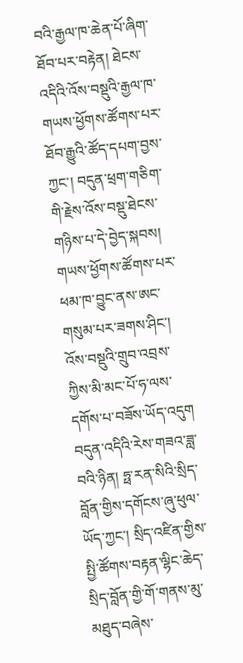བའི་རྒྱལ་ཁ་ཆེན་པོ་ཞིག་ཐོབ་པར་བརྟེན། ཐེངས་འདིའི་འོས་བསྡུའི་རྒྱལ་ཁ་གཡས་ཕྱོགས་ཚོགས་པར་ཐོབ་རྒྱུའི་ཚོད་དཔག་བྱས་ཀྱང་། བདུན་ཕྲག་གཅིག་གི་རྗེས་འོས་བསྡུ་ཐེངས་གཉིས་པ་དེ་བྱེད་སྐབས། གཡས་ཕྱོགས་ཚོགས་པར་ཕམ་ཁ་བྱུང་ནས་ཨང་གསུམ་པར་ཟགས་ཤིང་། འོས་བསྡུའི་གྲུབ་འབྲས་ཀྱིས་མི་མང་པོ་ཧ་ལས་དགོས་པ་བཟོས་ཡོད་འདུག
བདུན་འདིའི་རེས་གཟའ་ཟླ་བའི་ཉིན། ཧྥ་རན་སིའི་སྲིད་བློན་གྱིས་དགོངས་ཞུ་ཕུལ་ཡོད་ཀྱང་། སྲིད་འཛིན་གྱིས་སྤྱི་ཚོགས་བརྟན་ལྷིང་ཆེད་སྲིད་བློན་གྱི་གོ་གནས་མུ་མཐུད་བཞེས་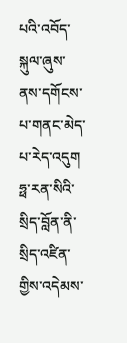པའི་འབོད་སྐུལ་ཞུས་ནས་དགོངས་པ་གནང་མེད་པ་རེད་འདུག ཧྥ་རན་སིའི་སྲིད་བློན་ནི་སྲིད་འཛིན་གྱིས་འདེམས་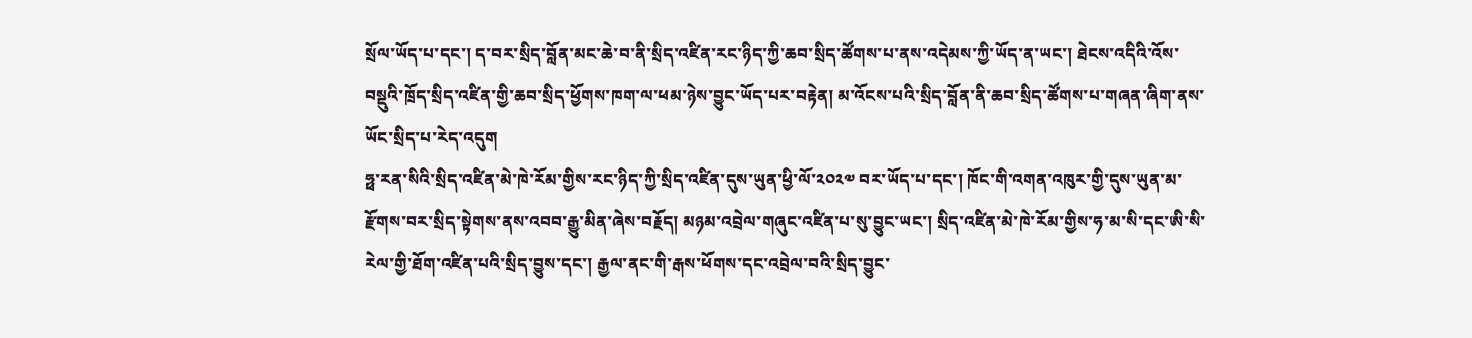སྲོལ་ཡོད་པ་དང་། ད་བར་སྲིད་བློན་མང་ཆེ་བ་ནི་སྲིད་འཛིན་རང་ཉིད་ཀྱི་ཆབ་སྲིད་ཚོགས་པ་ནས་འདེམས་ཀྱི་ཡོད་ན་ཡང་། ཐེངས་འདིའི་འོས་བསྡུའི་ཁྲོད་སྲིད་འཛིན་གྱི་ཆབ་སྲིད་ཕྱོགས་ཁག་ལ་ཕམ་ཉེས་བྱུང་ཡོད་པར་བརྟེན། མ་འོངས་པའི་སྲིད་བློན་ནི་ཆབ་སྲིད་ཚོགས་པ་གཞན་ཞིག་ནས་ཡོང་སྲིད་པ་རེད་འདུག
ཧྥ་རན་སིའི་སྲིད་འཛིན་མེ་ཁེ་རོམ་གྱིས་རང་ཉིད་ཀྱི་སྲིད་འཛིན་དུས་ཡུན་ཕྱི་ལོ་༢༠༢༧ བར་ཡོད་པ་དང་། ཁོང་གི་འགན་འཁུར་གྱི་དུས་ཡུན་མ་རྫོགས་བར་སྲིད་སྟེགས་ནས་འབབ་རྒྱུ་མིན་ཞེས་བརྗོད། མཉམ་འབྲེལ་གཞུང་འཛིན་པ་སུ་བྱུང་ཡང་། སྲིད་འཛིན་མེ་ཁེ་རོམ་གྱིས་ཧ་མ་སི་དང་ཨི་སི་རེལ་གྱི་ཐོག་འཛིན་པའི་སྲིད་བྱུས་དང་། རྒྱལ་ནང་གི་རྒས་ཕོགས་དང་འབྲེལ་བའི་སྲིད་བྱུང་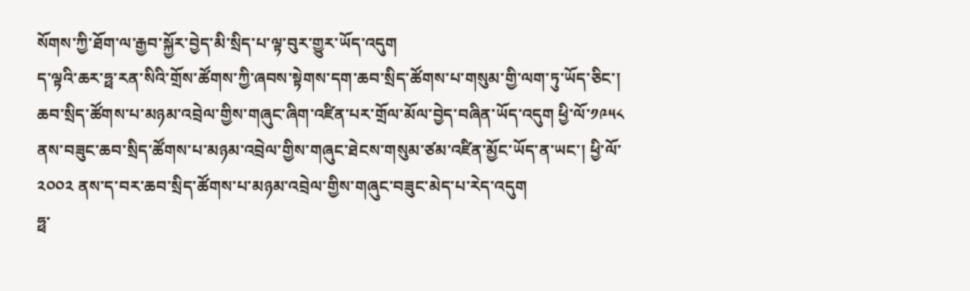སོགས་ཀྱི་ཐོག་ལ་རྒྱབ་སྐྱོར་བྱེད་མི་སྲིད་པ་ལྟ་བུར་གྱུར་ཡོད་འདུག
ད་ལྟའི་ཆར་ཧྥ་རན་སིའི་གྲོས་ཚོགས་ཀྱི་ཞབས་སྟེགས་དག་ཆབ་སྲིད་ཚོགས་པ་གསུམ་གྱི་ལག་ཏུ་ཡོད་ཅིང་། ཆབ་སྲིད་ཚོགས་པ་མཉམ་འབྲེལ་གྱིས་གཞུང་ཞིག་འཛིན་པར་གྲོལ་མོལ་བྱེད་བཞིན་ཡོད་འདུག ཕྱི་ལོ་༡༩༥༨ ནས་བཟུང་ཆབ་སྲིད་ཚོགས་པ་མཉམ་འབྲེལ་གྱིས་གཞུང་ཐེངས་གསུམ་ཙམ་འཛིན་མྱོང་ཡོད་ན་ཡང་། ཕྱི་ལོ་༢༠༠༢ ནས་ད་བར་ཆབ་སྲིད་ཚོགས་པ་མཉམ་འབྲེལ་གྱིས་གཞུང་བཟུང་མེད་པ་རེད་འདུག
ཧྥ་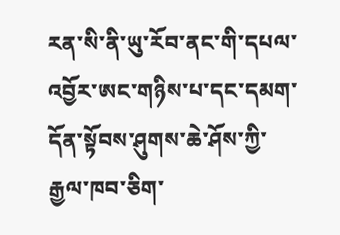རན་སི་ནི་ཡུ་རོབ་ནང་གི་དཔལ་འབྱོར་ཨང་གཉིས་པ་དང་དམག་དོན་སྟོབས་ཤུགས་ཆེ་ཤོས་ཀྱི་རྒྱལ་ཁབ་ཅིག་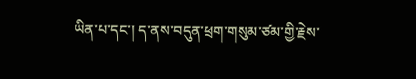ཡིན་པ་དང་། ད་ནས་བདུན་ཕྲག་གསུམ་ཙམ་གྱི་རྗེས་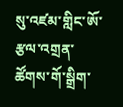སུ་འཛམ་གླིང་ཨོ་རྩལ་འགྲན་ཚོགས་གོ་སྒྲིག་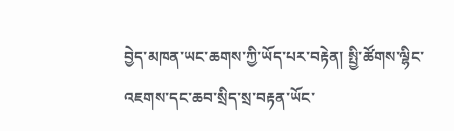བྱེད་མཁན་ཡང་ཆགས་ཀྱི་ཡོད་པར་བརྟེན། སྤྱི་ཚོགས་ལྷིང་འཇགས་དང་ཆབ་སྲིད་སྲ་བརྟན་ཡོང་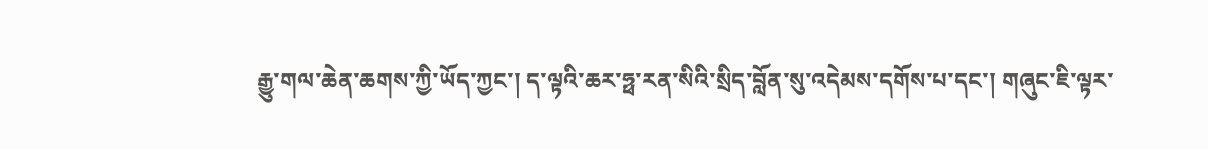རྒྱུ་གལ་ཆེན་ཆགས་ཀྱི་ཡོད་ཀྱང་། ད་ལྟའི་ཆར་ཧྥ་རན་སིའི་སྲིད་བློན་སུ་འདེམས་དགོས་པ་དང་། གཞུང་ཇི་ལྟར་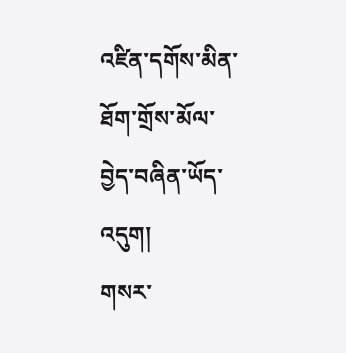འཛིན་དགོས་མིན་ཐོག་གྲོས་མོལ་བྱེད་བཞིན་ཡོད་འདུག།
གསར་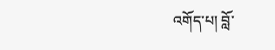འགོད་པ། བློ་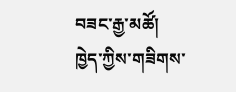བཟང་རྒྱ་མཚོ།
ཁྱེད་ཀྱིས་གཟིགས་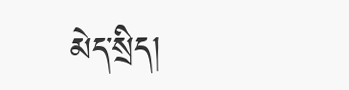མེད་སྲིད།